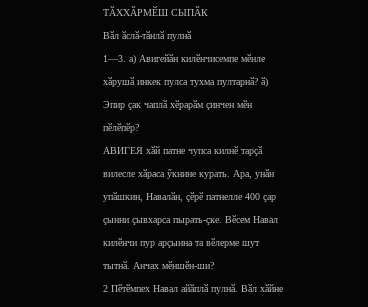ТӐХХӐРМӖШ СЫПӐК
Вӑл ӑслӑ-тӑнлӑ пулнӑ
1—3. а) Авигейӑн килӗнчисемпе мӗнле хӑрушӑ инкек пулса тухма пултарнӑ? ӑ) Эпир ҫак чаплӑ хӗрарӑм ҫинчен мӗн пӗлӗпӗр?
АВИГЕЯ хӑй патне чупса килнӗ тарҫӑ вилесле хӑраса ӳкнине курать. Ара, унӑн упӑшкин, Навалӑн, ҫӗрӗ патнелле 400 ҫар ҫынни ҫывхарса пырать-ҫке. Вӗсем Навал килӗнчи пур арҫынна та вӗлерме шут тытнӑ. Анчах мӗншӗн-ши?
2 Пӗтӗмпех Навал айӑплӑ пулнӑ. Вӑл хӑйне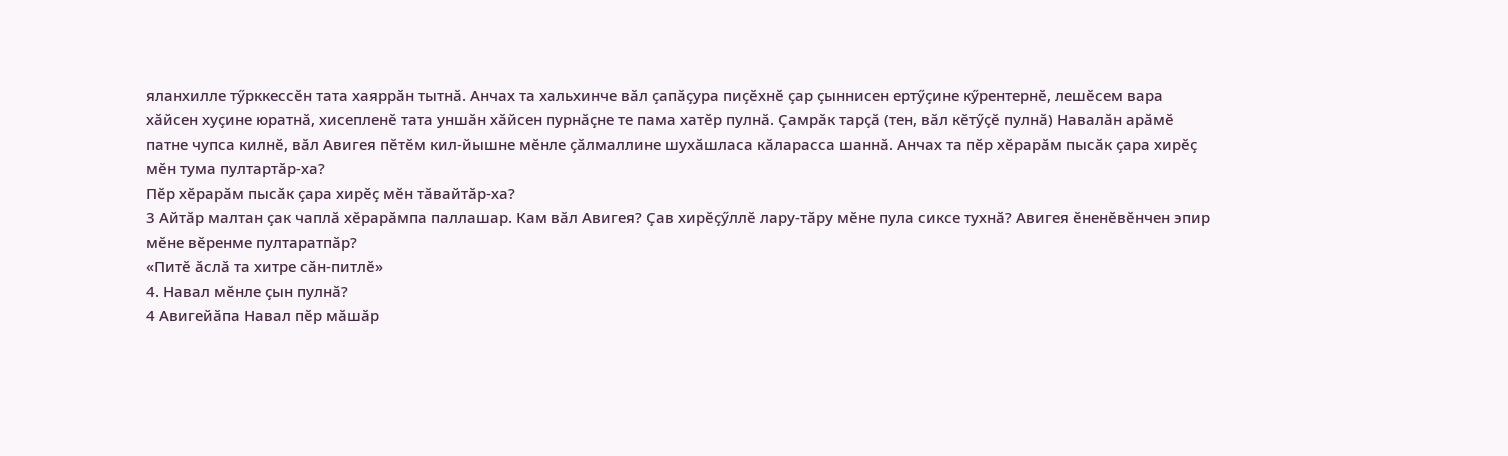яланхилле тӳрккессӗн тата хаяррӑн тытнӑ. Анчах та хальхинче вӑл ҫапӑҫура пиҫӗхнӗ ҫар ҫыннисен ертӳҫине кӳрентернӗ, лешӗсем вара хӑйсен хуҫине юратнӑ, хисепленӗ тата уншӑн хӑйсен пурнӑҫне те пама хатӗр пулнӑ. Ҫамрӑк тарҫӑ (тен, вӑл кӗтӳҫӗ пулнӑ) Навалӑн арӑмӗ патне чупса килнӗ, вӑл Авигея пӗтӗм кил-йышне мӗнле ҫӑлмаллине шухӑшласа кӑларасса шаннӑ. Анчах та пӗр хӗрарӑм пысӑк ҫара хирӗҫ мӗн тума пултартӑр-ха?
Пӗр хӗрарӑм пысӑк ҫара хирӗҫ мӗн тӑвайтӑр-ха?
3 Айтӑр малтан ҫак чаплӑ хӗрарӑмпа паллашар. Кам вӑл Авигея? Ҫав хирӗҫӳллӗ лару-тӑру мӗне пула сиксе тухнӑ? Авигея ӗненӗвӗнчен эпир мӗне вӗренме пултаратпӑр?
«Питӗ ӑслӑ та хитре сӑн-питлӗ»
4. Навал мӗнле ҫын пулнӑ?
4 Авигейӑпа Навал пӗр мӑшӑр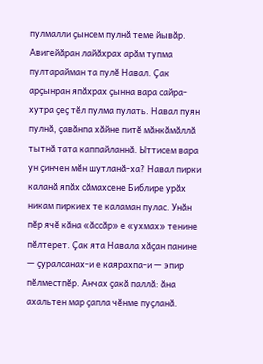пулмалли ҫынсем пулнӑ теме йывӑр. Авигейӑран лайӑхрах арӑм тупма пултарайман та пулӗ Навал. Ҫак арҫынран япӑхрах ҫынна вара сайра-хутра ҫеҫ тӗл пулма пулать. Навал пуян пулнӑ, ҫавӑнпа хӑйне питӗ мӑнкӑмӑллӑ тытнӑ тата каппайланнӑ. Ыттисем вара ун ҫинчен мӗн шутланӑ-ха? Навал пирки каланӑ япӑх сӑмахсене Библире урӑх никам пиркиех те каламан пулас. Унӑн пӗр ячӗ кӑна «ӑссӑр» е «ухмах» тенине пӗлтерет. Ҫак ята Навала хӑҫан панине — ҫуралсанах-и е каярахпа-и — эпир пӗлместпӗр. Анчах ҫакӑ паллӑ: ӑна ахальтен мар ҫапла чӗнме пуҫланӑ.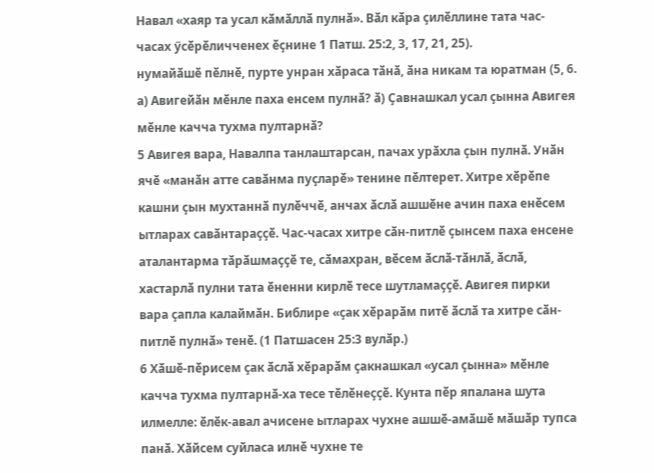Навал «хаяр та усал кӑмӑллӑ пулнӑ». Вӑл кӑра ҫилӗллине тата час-часах ӳсӗрӗличченех ӗҫнине 1 Патш. 25:2, 3, 17, 21, 25).
нумайӑшӗ пӗлнӗ, пурте унран хӑраса тӑнӑ, ӑна никам та юратман (5, 6. а) Авигейӑн мӗнле паха енсем пулнӑ? ӑ) Ҫавнашкал усал ҫынна Авигея мӗнле качча тухма пултарнӑ?
5 Авигея вара, Навалпа танлаштарсан, пачах урӑхла ҫын пулнӑ. Унӑн ячӗ «манӑн атте савӑнма пуҫларӗ» тенине пӗлтерет. Хитре хӗрӗпе кашни ҫын мухтаннӑ пулӗччӗ, анчах ӑслӑ ашшӗне ачин паха енӗсем ытларах савӑнтараҫҫӗ. Час-часах хитре сӑн-питлӗ ҫынсем паха енсене аталантарма тӑрӑшмаҫҫӗ те, сӑмахран, вӗсем ӑслӑ-тӑнлӑ, ӑслӑ, хастарлӑ пулни тата ӗненни кирлӗ тесе шутламаҫҫӗ. Авигея пирки вара ҫапла калаймӑн. Библире «ҫак хӗрарӑм питӗ ӑслӑ та хитре сӑн-питлӗ пулнӑ» тенӗ. (1 Патшасен 25:3 вулӑр.)
6 Хӑшӗ-пӗрисем ҫак ӑслӑ хӗрарӑм ҫакнашкал «усал ҫынна» мӗнле качча тухма пултарнӑ-ха тесе тӗлӗнеҫҫӗ. Кунта пӗр япалана шута илмелле: ӗлӗк-авал ачисене ытларах чухне ашшӗ-амӑшӗ мӑшӑр тупса панӑ. Хӑйсем суйласа илнӗ чухне те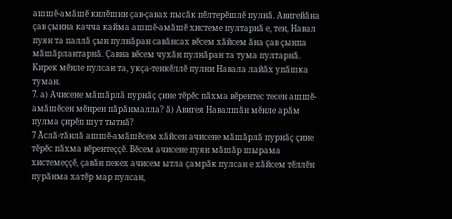ашшӗ-амӑшӗ килӗшни ҫав-ҫавах пысӑк пӗлтерӗшлӗ пулнӑ. Авигейӑна ҫав ҫынна качча кайма ашшӗ-амӑшӗ хистеме пултарнӑ е, тен, Навал пуян та паллӑ ҫын пулнӑран савӑнсах вӗсем хӑйсем ӑна ҫав ҫынпа мӑшӑрлантарнӑ. Ҫавна вӗсем чухӑн пулнӑран та тума пултарнӑ. Кирек мӗнле пулсан та, укҫа-тенкӗллӗ пулни Навала лайӑх упӑшка туман.
7. а) Ачисене мӑшӑрлӑ пурнӑҫ ҫине тӗрӗс пӑхма вӗрентес тесен ашшӗ-амӑшӗсен мӗнрен пӑрӑнмалла? ӑ) Авигея Навалшӑн мӗнле арӑм пулма ҫирӗп шут тытнӑ?
7 Ӑслӑ-тӑнлӑ ашшӗ-амӑшӗсем хӑйсен ачисене мӑшӑрлӑ пурнӑҫ ҫине тӗрӗс пӑхма вӗрентеҫҫӗ. Вӗсем ачисене пуян мӑшӑр шырама хистемеҫҫӗ, ҫавӑн пекех ачисем ытла ҫамрӑк пулсан е хӑйсем тӗллӗн пурӑнма хатӗр мар пулсан,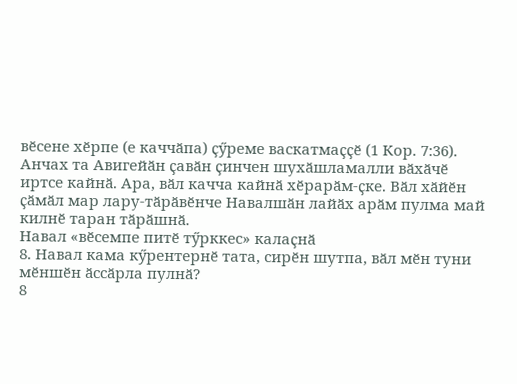вӗсене хӗрпе (е каччӑпа) ҫӳреме васкатмаҫҫӗ (1 Кор. 7:36). Анчах та Авигейӑн ҫавӑн ҫинчен шухӑшламалли вӑхӑчӗ иртсе кайнӑ. Ара, вӑл качча кайнӑ хӗрарӑм-ҫке. Вӑл хӑйӗн ҫӑмӑл мар лару-тӑрӑвӗнче Навалшӑн лайӑх арӑм пулма май килнӗ таран тӑрӑшнӑ.
Навал «вӗсемпе питӗ тӳрккес» калаҫнӑ
8. Навал кама кӳрентернӗ тата, сирӗн шутпа, вӑл мӗн туни мӗншӗн ӑссӑрла пулнӑ?
8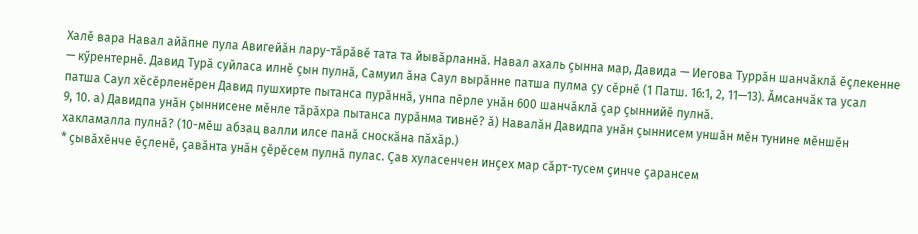Халӗ вара Навал айӑпне пула Авигейӑн лару-тӑрӑвӗ тата та йывӑрланнӑ. Навал ахаль ҫынна мар, Давида — Иегова Туррӑн шанчӑклӑ ӗҫлекенне — кӳрентернӗ. Давид Турӑ суйласа илнӗ ҫын пулнӑ, Самуил ӑна Саул вырӑнне патша пулма ҫу сӗрнӗ (1 Патш. 16:1, 2, 11—13). Ӑмсанчӑк та усал патша Саул хӗсӗрленӗрен Давид пушхирте пытанса пурӑннӑ, унпа пӗрле унӑн 600 шанчӑклӑ ҫар ҫыннийӗ пулнӑ.
9, 10. а) Давидпа унӑн ҫыннисене мӗнле тӑрӑхра пытанса пурӑнма тивнӗ? ӑ) Навалӑн Давидпа унӑн ҫыннисем уншӑн мӗн тунине мӗншӗн хакламалла пулнӑ? (10-мӗш абзац валли илсе панӑ сноскӑна пӑхӑр.)
* ҫывӑхӗнче ӗҫленӗ, ҫавӑнта унӑн ҫӗрӗсем пулнӑ пулас. Ҫав хуласенчен инҫех мар сӑрт-тусем ҫинче ҫарансем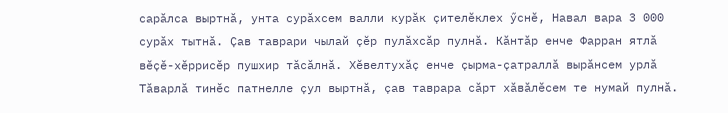сарӑлса выртнӑ, унта сурӑхсем валли курӑк ҫителӗклех ӳснӗ, Навал вара 3 000 сурӑх тытнӑ. Ҫав таврари чылай ҫӗр пулӑхсӑр пулнӑ. Кӑнтӑр енче Фарран ятлӑ вӗҫӗ-хӗррисӗр пушхир тӑсӑлнӑ. Хӗвелтухӑҫ енче ҫырма-ҫатраллӑ вырӑнсем урлӑ Тӑварлӑ тинӗс патнелле ҫул выртнӑ, ҫав таврара сӑрт хӑвӑлӗсем те нумай пулнӑ.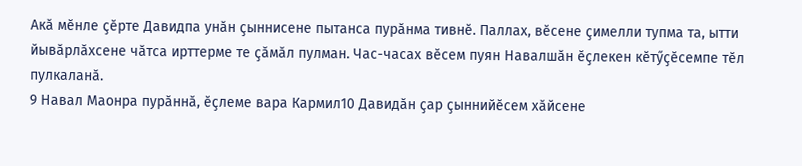Акӑ мӗнле ҫӗрте Давидпа унӑн ҫыннисене пытанса пурӑнма тивнӗ. Паллах, вӗсене ҫимелли тупма та, ытти йывӑрлӑхсене чӑтса ирттерме те ҫӑмӑл пулман. Час-часах вӗсем пуян Навалшӑн ӗҫлекен кӗтӳҫӗсемпе тӗл пулкаланӑ.
9 Навал Маонра пурӑннӑ, ӗҫлеме вара Кармил10 Давидӑн ҫар ҫыннийӗсем хӑйсене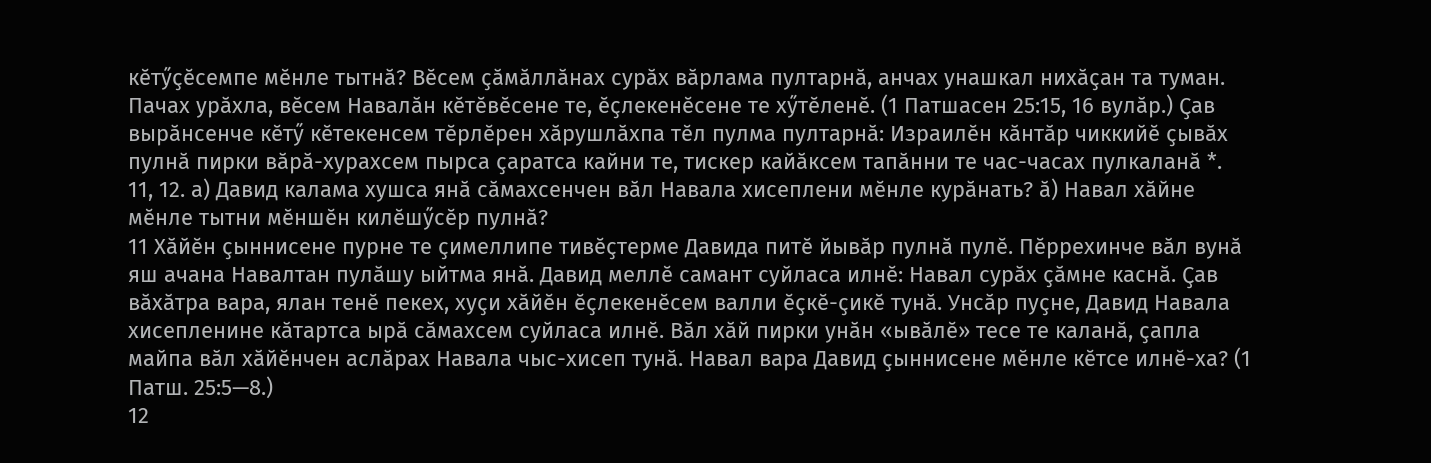кӗтӳҫӗсемпе мӗнле тытнӑ? Вӗсем ҫӑмӑллӑнах сурӑх вӑрлама пултарнӑ, анчах унашкал нихӑҫан та туман. Пачах урӑхла, вӗсем Навалӑн кӗтӗвӗсене те, ӗҫлекенӗсене те хӳтӗленӗ. (1 Патшасен 25:15, 16 вулӑр.) Ҫав вырӑнсенче кӗтӳ кӗтекенсем тӗрлӗрен хӑрушлӑхпа тӗл пулма пултарнӑ: Израилӗн кӑнтӑр чиккийӗ ҫывӑх пулнӑ пирки вӑрӑ-хурахсем пырса ҫаратса кайни те, тискер кайӑксем тапӑнни те час-часах пулкаланӑ *.
11, 12. а) Давид калама хушса янӑ сӑмахсенчен вӑл Навала хисеплени мӗнле курӑнать? ӑ) Навал хӑйне мӗнле тытни мӗншӗн килӗшӳсӗр пулнӑ?
11 Хӑйӗн ҫыннисене пурне те ҫимеллипе тивӗҫтерме Давида питӗ йывӑр пулнӑ пулӗ. Пӗррехинче вӑл вунӑ яш ачана Навалтан пулӑшу ыйтма янӑ. Давид меллӗ самант суйласа илнӗ: Навал сурӑх ҫӑмне каснӑ. Ҫав вӑхӑтра вара, ялан тенӗ пекех, хуҫи хӑйӗн ӗҫлекенӗсем валли ӗҫкӗ-ҫикӗ тунӑ. Унсӑр пуҫне, Давид Навала хисепленине кӑтартса ырӑ сӑмахсем суйласа илнӗ. Вӑл хӑй пирки унӑн «ывӑлӗ» тесе те каланӑ, ҫапла майпа вӑл хӑйӗнчен аслӑрах Навала чыс-хисеп тунӑ. Навал вара Давид ҫыннисене мӗнле кӗтсе илнӗ-ха? (1 Патш. 25:5—8.)
12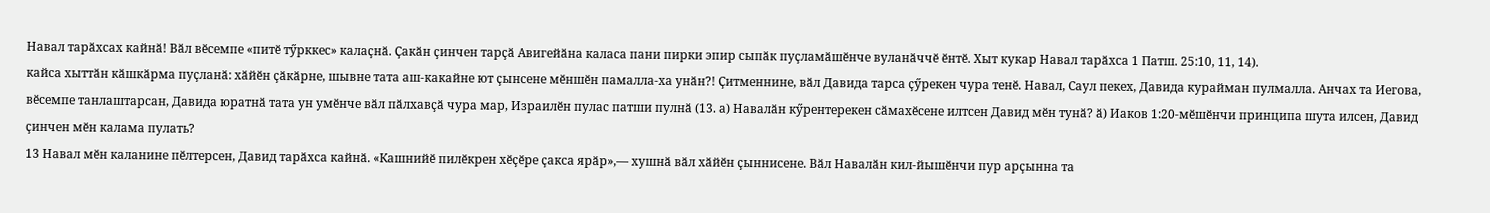Навал тарӑхсах кайнӑ! Вӑл вӗсемпе «питӗ тӳрккес» калаҫнӑ. Ҫакӑн ҫинчен тарҫӑ Авигейӑна каласа пани пирки эпир сыпӑк пуҫламӑшӗнче вуланӑччӗ ӗнтӗ. Хыт кукар Навал тарӑхса 1 Патш. 25:10, 11, 14).
кайса хыттӑн кӑшкӑрма пуҫланӑ: хӑйӗн ҫӑкӑрне, шывне тата аш-какайне ют ҫынсене мӗншӗн памалла-ха унӑн?! Ҫитменнине, вӑл Давида тарса ҫӳрекен чура тенӗ. Навал, Саул пекех, Давида курайман пулмалла. Анчах та Иегова, вӗсемпе танлаштарсан, Давида юратнӑ тата ун умӗнче вӑл пӑлхавҫӑ чура мар, Израилӗн пулас патши пулнӑ (13. а) Навалӑн кӳрентерекен сӑмахӗсене илтсен Давид мӗн тунӑ? ӑ) Иаков 1:20-мӗшӗнчи принципа шута илсен, Давид ҫинчен мӗн калама пулать?
13 Навал мӗн каланине пӗлтерсен, Давид тарӑхса кайнӑ. «Кашнийӗ пилӗкрен хӗҫӗре ҫакса ярӑр»,— хушнӑ вӑл хӑйӗн ҫыннисене. Вӑл Навалӑн кил-йышӗнчи пур арҫынна та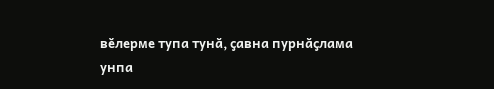вӗлерме тупа тунӑ, ҫавна пурнӑҫлама унпа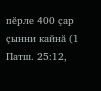пӗрле 400 ҫар ҫынни кайнӑ (1 Патш. 25:12,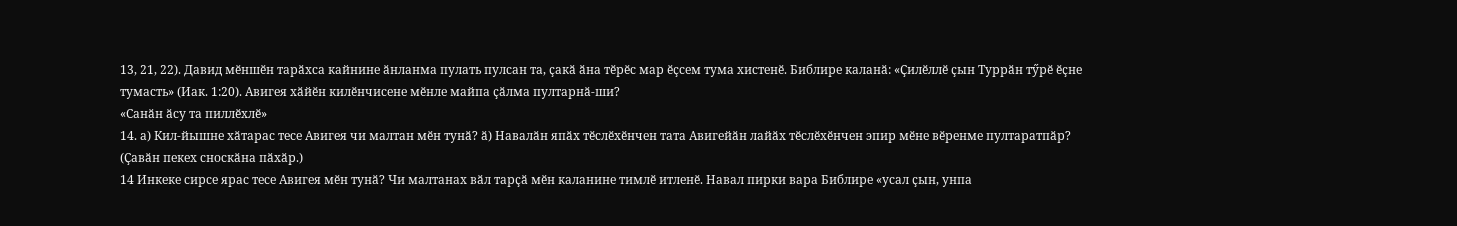13, 21, 22). Давид мӗншӗн тарӑхса кайнине ӑнланма пулать пулсан та, ҫакӑ ӑна тӗрӗс мар ӗҫсем тума хистенӗ. Библире каланӑ: «Ҫилӗллӗ ҫын Туррӑн тӳрӗ ӗҫне тумасть» (Иак. 1:20). Авигея хӑйӗн килӗнчисене мӗнле майпа ҫӑлма пултарнӑ-ши?
«Санӑн ӑсу та пиллӗхлӗ»
14. а) Кил-йышне хӑтарас тесе Авигея чи малтан мӗн тунӑ? ӑ) Навалӑн япӑх тӗслӗхӗнчен тата Авигейӑн лайӑх тӗслӗхӗнчен эпир мӗне вӗренме пултаратпӑр? (Ҫавӑн пекех сноскӑна пӑхӑр.)
14 Инкеке сирсе ярас тесе Авигея мӗн тунӑ? Чи малтанах вӑл тарҫӑ мӗн каланине тимлӗ итленӗ. Навал пирки вара Библире «усал ҫын, унпа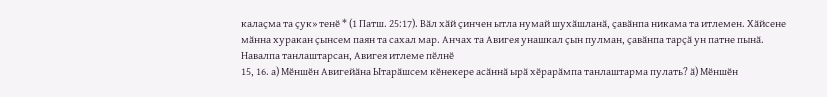калаҫма та ҫук» тенӗ * (1 Патш. 25:17). Вӑл хӑй ҫинчен ытла нумай шухӑшланӑ, ҫавӑнпа никама та итлемен. Хӑйсене мӑнна хуракан ҫынсем паян та сахал мар. Анчах та Авигея унашкал ҫын пулман, ҫавӑнпа тарҫӑ ун патне пынӑ.
Навалпа танлаштарсан, Авигея итлеме пӗлнӗ
15, 16. а) Мӗншӗн Авигейӑна Ытарӑшсем кӗнекере асӑннӑ ырӑ хӗрарӑмпа танлаштарма пулать? ӑ) Мӗншӗн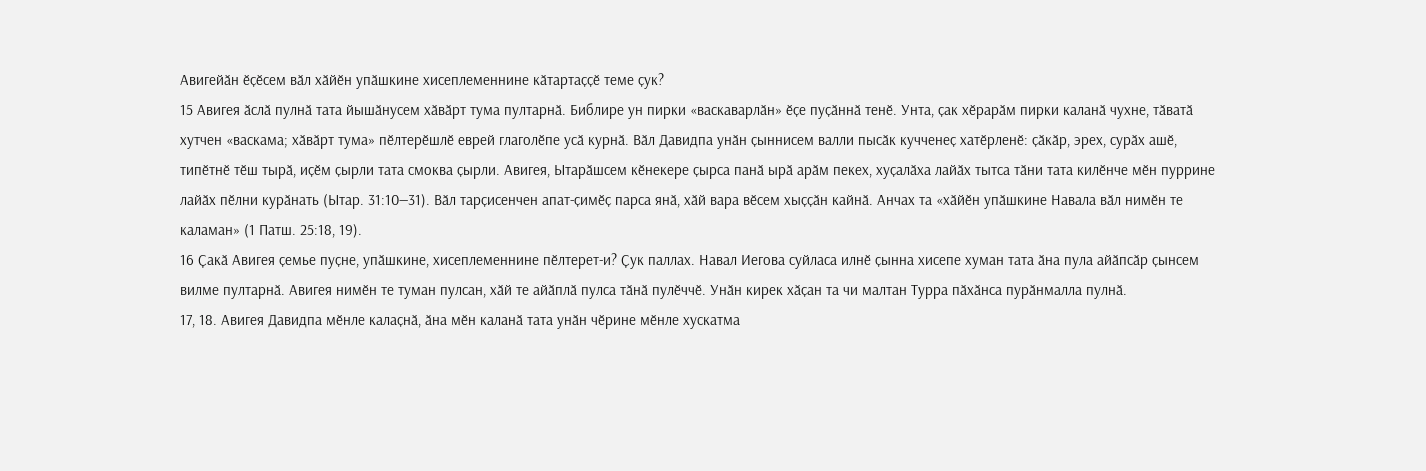Авигейӑн ӗҫӗсем вӑл хӑйӗн упӑшкине хисеплеменнине кӑтартаҫҫӗ теме ҫук?
15 Авигея ӑслӑ пулнӑ тата йышӑнусем хӑвӑрт тума пултарнӑ. Библире ун пирки «васкаварлӑн» ӗҫе пуҫӑннӑ тенӗ. Унта, ҫак хӗрарӑм пирки каланӑ чухне, тӑватӑ хутчен «васкама; хӑвӑрт тума» пӗлтерӗшлӗ еврей глаголӗпе усӑ курнӑ. Вӑл Давидпа унӑн ҫыннисем валли пысӑк кучченеҫ хатӗрленӗ: ҫӑкӑр, эрех, сурӑх ашӗ, типӗтнӗ тӗш тырӑ, иҫӗм ҫырли тата смоква ҫырли. Авигея, Ытарӑшсем кӗнекере ҫырса панӑ ырӑ арӑм пекех, хуҫалӑха лайӑх тытса тӑни тата килӗнче мӗн пуррине лайӑх пӗлни курӑнать (Ытар. 31:10—31). Вӑл тарҫисенчен апат-ҫимӗҫ парса янӑ, хӑй вара вӗсем хыҫҫӑн кайнӑ. Анчах та «хӑйӗн упӑшкине Навала вӑл нимӗн те каламан» (1 Патш. 25:18, 19).
16 Ҫакӑ Авигея ҫемье пуҫне, упӑшкине, хисеплеменнине пӗлтерет-и? Ҫук паллах. Навал Иегова суйласа илнӗ ҫынна хисепе хуман тата ӑна пула айӑпсӑр ҫынсем вилме пултарнӑ. Авигея нимӗн те туман пулсан, хӑй те айӑплӑ пулса тӑнӑ пулӗччӗ. Унӑн кирек хӑҫан та чи малтан Турра пӑхӑнса пурӑнмалла пулнӑ.
17, 18. Авигея Давидпа мӗнле калаҫнӑ, ӑна мӗн каланӑ тата унӑн чӗрине мӗнле хускатма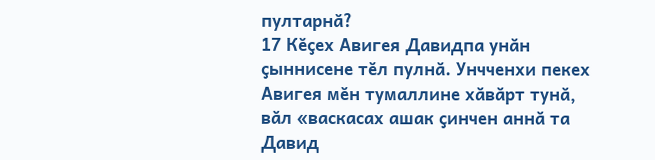пултарнӑ?
17 Кӗҫех Авигея Давидпа унӑн ҫыннисене тӗл пулнӑ. Унчченхи пекех Авигея мӗн тумаллине хӑвӑрт тунӑ, вӑл «васкасах ашак ҫинчен аннӑ та Давид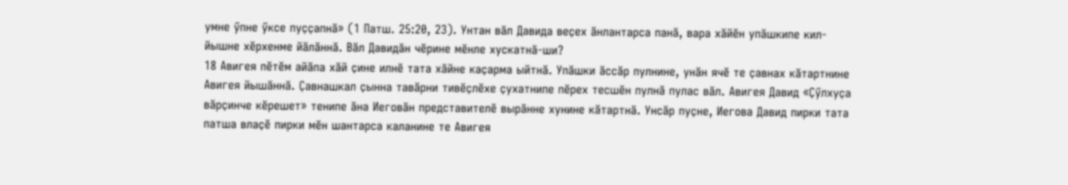умне ӳпне ӳксе пуҫҫапнӑ» (1 Патш. 25:20, 23). Унтан вӑл Давида веҫех ӑнлантарса панӑ, вара хӑйӗн упӑшкипе кил-йышне хӗрхенме йӑлӑннӑ. Вӑл Давидӑн чӗрине мӗнле хускатнӑ-ши?
18 Авигея пӗтӗм айӑпа хӑй ҫине илнӗ тата хӑйне каҫарма ыйтнӑ. Упӑшки ӑссӑр пулнине, унӑн ячӗ те ҫавнах кӑтартнине Авигея йышӑннӑ. Ҫавнашкал ҫынна тавӑрни тивӗҫлӗхе ҫухатнипе пӗрех тесшӗн пулнӑ пулас вӑл. Авигея Давид «Ҫӳлхуҫа вӑрҫинче кӗрешет» тенипе ӑна Иеговӑн представителӗ вырӑнне хунине кӑтартнӑ. Унсӑр пуҫне, Иегова Давид пирки тата патша влаҫӗ пирки мӗн шантарса каланине те Авигея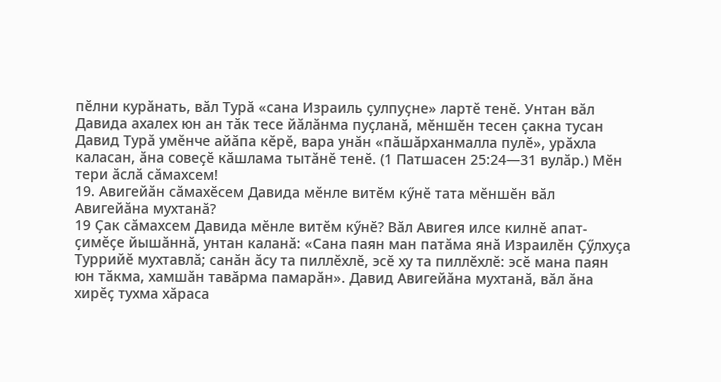пӗлни курӑнать, вӑл Турӑ «сана Израиль ҫулпуҫне» лартӗ тенӗ. Унтан вӑл Давида ахалех юн ан тӑк тесе йӑлӑнма пуҫланӑ, мӗншӗн тесен ҫакна тусан Давид Турӑ умӗнче айӑпа кӗрӗ, вара унӑн «пӑшӑрханмалла пулӗ», урӑхла каласан, ӑна совеҫӗ кӑшлама тытӑнӗ тенӗ. (1 Патшасен 25:24—31 вулӑр.) Мӗн тери ӑслӑ сӑмахсем!
19. Авигейӑн сӑмахӗсем Давида мӗнле витӗм кӳнӗ тата мӗншӗн вӑл Авигейӑна мухтанӑ?
19 Ҫак сӑмахсем Давида мӗнле витӗм кӳнӗ? Вӑл Авигея илсе килнӗ апат-ҫимӗҫе йышӑннӑ, унтан каланӑ: «Сана паян ман патӑма янӑ Израилӗн Ҫӳлхуҫа Туррийӗ мухтавлӑ; санӑн ӑсу та пиллӗхлӗ, эсӗ ху та пиллӗхлӗ: эсӗ мана паян юн тӑкма, хамшӑн тавӑрма памарӑн». Давид Авигейӑна мухтанӑ, вӑл ӑна хирӗҫ тухма хӑраса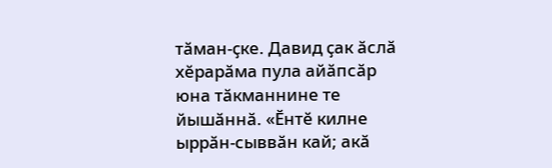тӑман-ҫке. Давид ҫак ӑслӑ хӗрарӑма пула айӑпсӑр юна тӑкманнине те йышӑннӑ. «Ӗнтӗ килне ыррӑн-сыввӑн кай; акӑ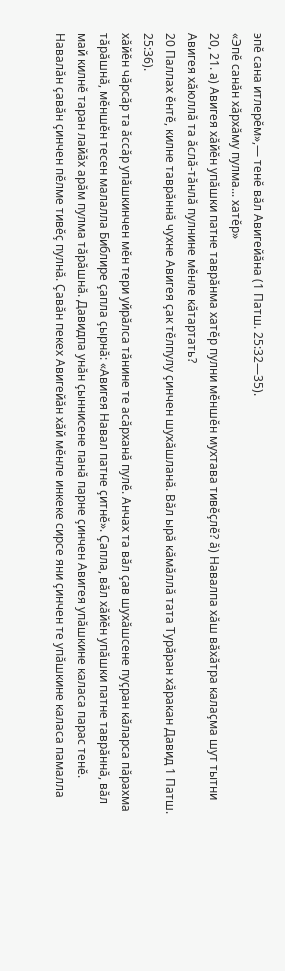эпӗ сана итлерӗм»,— тенӗ вӑл Авигейӑна (1 Патш. 25:32—35).
«Эпӗ санӑн хӑрхӑму пулма... хатӗр»
20, 21. а) Авигея хӑйӗн упӑшки патне таврӑнма хатӗр пулни мӗншӗн мухтава тивӗҫлӗ? ӑ) Навалпа хӑш вӑхӑтра калаҫма шут тытни Авигея хӑюллӑ та ӑслӑ-тӑнлӑ пулнине мӗнле кӑтартать?
20 Паллах ӗнтӗ, килне таврӑннӑ чухне Авигея ҫак тӗлпулу ҫинчен шухӑшланӑ. Вӑл ырӑ кӑмӑллӑ тата Турӑран хӑракан Давид 1 Патш. 25:36).
хӑйӗн чӑрсӑр та ӑссӑр упӑшкинчен мӗн тери уйрӑлса тӑнине те асӑрханӑ пулӗ. Анчах та вӑл ҫав шухӑшсене пуҫран кӑларса пӑрахма тӑрӑшнӑ, мӗншӗн тесен малалла Библире ҫапла ҫырнӑ: «Авигея Навал патне ҫитнӗ». Ҫапла, вӑл хӑйӗн упӑшки патне таврӑннӑ, вӑл май килнӗ таран лайӑх арӑм пулма тӑрӑшнӑ. Давидпа унӑн ҫыннисене панӑ парне ҫинчен Авигея упӑшкине каласа парас тенӗ. Навалӑн ҫавӑн ҫинчен пӗлме тивӗҫ пулнӑ. Ҫавӑн пекех Авигейӑн хӑй мӗнле инкеке сирсе яни ҫинчен те упӑшкине каласа памалла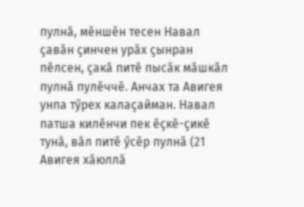пулнӑ, мӗншӗн тесен Навал ҫавӑн ҫинчен урӑх ҫынран пӗлсен, ҫакӑ питӗ пысӑк мӑшкӑл пулнӑ пулӗччӗ. Анчах та Авигея унпа тӳрех калаҫайман. Навал патша килӗнчи пек ӗҫкӗ-ҫикӗ тунӑ, вӑл питӗ ӳсӗр пулнӑ (21 Авигея хӑюллӑ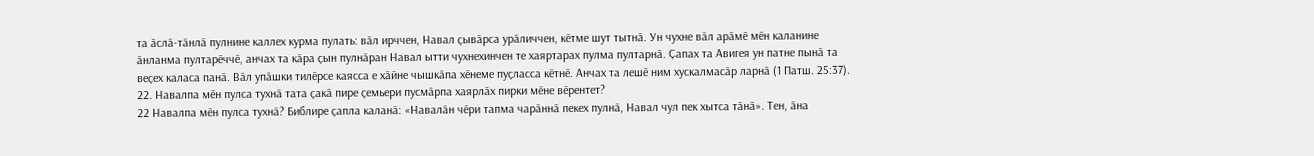та ӑслӑ-тӑнлӑ пулнине каллех курма пулать: вӑл ирччен, Навал ҫывӑрса урӑличчен, кӗтме шут тытнӑ. Ун чухне вӑл арӑмӗ мӗн каланине ӑнланма пултарӗччӗ, анчах та кӑра ҫын пулнӑран Навал ытти чухнехинчен те хаяртарах пулма пултарнӑ. Ҫапах та Авигея ун патне пынӑ та веҫех каласа панӑ. Вӑл упӑшки тилӗрсе каясса е хӑйне чышкӑпа хӗнеме пуҫласса кӗтнӗ. Анчах та лешӗ ним хускалмасӑр ларнӑ (1 Патш. 25:37).
22. Навалпа мӗн пулса тухнӑ тата ҫакӑ пире ҫемьери пусмӑрпа хаярлӑх пирки мӗне вӗрентет?
22 Навалпа мӗн пулса тухнӑ? Библире ҫапла каланӑ: «Навалӑн чӗри тапма чарӑннӑ пекех пулнӑ, Навал чул пек хытса тӑнӑ». Тен, ӑна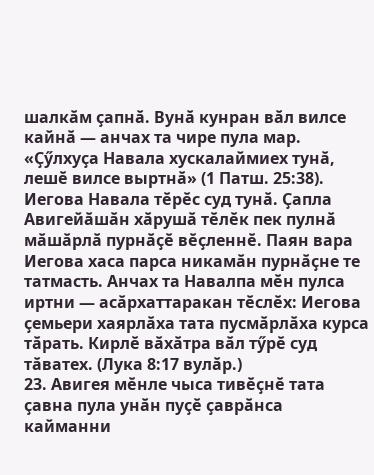шалкӑм ҫапнӑ. Вунӑ кунран вӑл вилсе кайнӑ — анчах та чире пула мар. «Ҫӳлхуҫа Навала хускалаймиех тунӑ, лешӗ вилсе выртнӑ» (1 Патш. 25:38). Иегова Навала тӗрӗс суд тунӑ. Ҫапла Авигейӑшӑн хӑрушӑ тӗлӗк пек пулнӑ мӑшӑрлӑ пурнӑҫӗ вӗҫленнӗ. Паян вара Иегова хаса парса никамӑн пурнӑҫне те татмасть. Анчах та Навалпа мӗн пулса иртни — асӑрхаттаракан тӗслӗх: Иегова ҫемьери хаярлӑха тата пусмӑрлӑха курса тӑрать. Кирлӗ вӑхӑтра вӑл тӳрӗ суд тӑватех. (Лука 8:17 вулӑр.)
23. Авигея мӗнле чыса тивӗҫнӗ тата ҫавна пула унӑн пуҫӗ ҫаврӑнса кайманни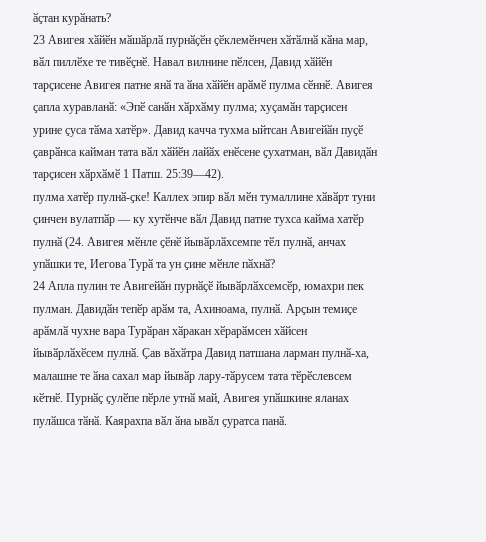ӑҫтан курӑнать?
23 Авигея хӑйӗн мӑшӑрлӑ пурнӑҫӗн ҫӗклемӗнчен хӑтӑлнӑ кӑна мар, вӑл пиллӗхе те тивӗҫнӗ. Навал вилнине пӗлсен, Давид хӑйӗн тарҫисене Авигея патне янӑ та ӑна хӑйӗн арӑмӗ пулма сӗннӗ. Авигея ҫапла хуравланӑ: «Эпӗ санӑн хӑрхӑму пулма; хуҫамӑн тарҫисен урине ҫуса тӑма хатӗр». Давид качча тухма ыйтсан Авигейӑн пуҫӗ ҫаврӑнса кайман тата вӑл хӑйӗн лайӑх енӗсене ҫухатман, вӑл Давидӑн тарҫисен хӑрхӑмӗ 1 Патш. 25:39—42).
пулма хатӗр пулнӑ-ҫке! Каллех эпир вӑл мӗн тумаллине хӑвӑрт туни ҫинчен вулатпӑр — ку хутӗнче вӑл Давид патне тухса кайма хатӗр пулнӑ (24. Авигея мӗнле ҫӗнӗ йывӑрлӑхсемпе тӗл пулнӑ, анчах упӑшки те, Иегова Турӑ та ун ҫине мӗнле пӑхнӑ?
24 Апла пулин те Авигейӑн пурнӑҫӗ йывӑрлӑхсемсӗр, юмахри пек пулман. Давидӑн тепӗр арӑм та, Ахиноама, пулнӑ. Арҫын темиҫе арӑмлӑ чухне вара Турӑран хӑракан хӗрарӑмсен хӑйсен йывӑрлӑхӗсем пулнӑ. Ҫав вӑхӑтра Давид патшана ларман пулнӑ-ха, малашне те ӑна сахал мар йывӑр лару-тӑрусем тата тӗрӗслевсем кӗтнӗ. Пурнӑҫ ҫулӗпе пӗрле утнӑ май, Авигея упӑшкине яланах пулӑшса тӑнӑ. Каярахпа вӑл ӑна ывӑл ҫуратса панӑ.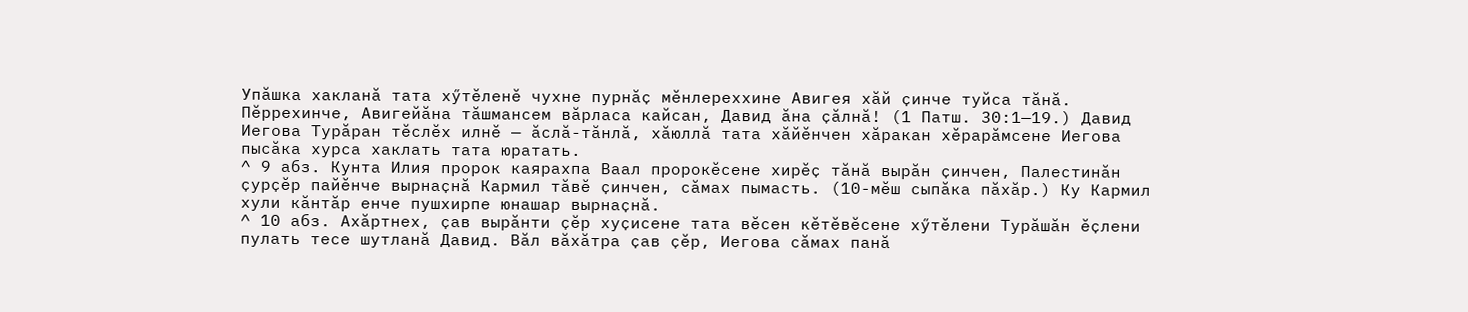Упӑшка хакланӑ тата хӳтӗленӗ чухне пурнӑҫ мӗнлереххине Авигея хӑй ҫинче туйса тӑнӑ. Пӗррехинче, Авигейӑна тӑшмансем вӑрласа кайсан, Давид ӑна ҫӑлнӑ! (1 Патш. 30:1—19.) Давид Иегова Турӑран тӗслӗх илнӗ — ӑслӑ-тӑнлӑ, хӑюллӑ тата хӑйӗнчен хӑракан хӗрарӑмсене Иегова пысӑка хурса хаклать тата юратать.
^ 9 абз. Кунта Илия пророк каярахпа Ваал пророкӗсене хирӗҫ тӑнӑ вырӑн ҫинчен, Палестинӑн ҫурҫӗр пайӗнче вырнаҫнӑ Кармил тӑвӗ ҫинчен, сӑмах пымасть. (10-мӗш сыпӑка пӑхӑр.) Ку Кармил хули кӑнтӑр енче пушхирпе юнашар вырнаҫнӑ.
^ 10 абз. Ахӑртнех, ҫав вырӑнти ҫӗр хуҫисене тата вӗсен кӗтӗвӗсене хӳтӗлени Турӑшӑн ӗҫлени пулать тесе шутланӑ Давид. Вӑл вӑхӑтра ҫав ҫӗр, Иегова сӑмах панӑ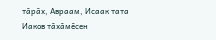тӑрӑх, Авраам, Исаак тата Иаков тӑхӑмӗсен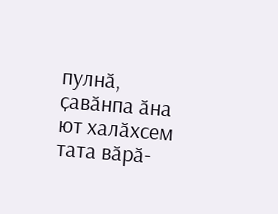пулнӑ, ҫавӑнпа ӑна ют халӑхсем тата вӑрӑ-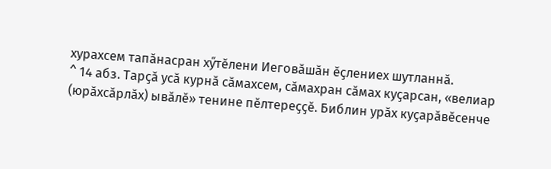хурахсем тапӑнасран хӳтӗлени Иеговӑшӑн ӗҫлениех шутланнӑ.
^ 14 абз. Тарҫӑ усӑ курнӑ сӑмахсем, сӑмахран сӑмах куҫарсан, «велиар (юрӑхсӑрлӑх) ывӑлӗ» тенине пӗлтереҫҫӗ. Библин урӑх куҫарӑвӗсенче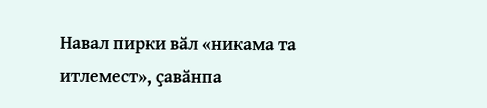Навал пирки вӑл «никама та итлемест», ҫавӑнпа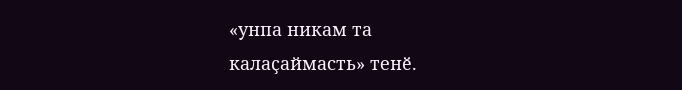«унпа никам та калаҫаймасть» тенӗ.